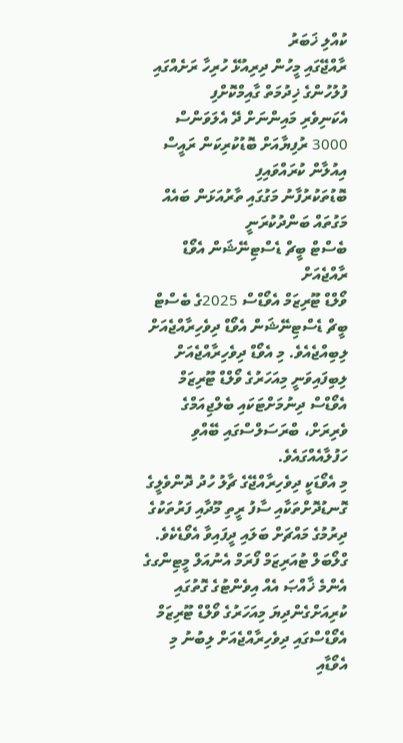ކުއްލި ޚަބަރު
ރާއްޖޭގައި މީހުން ދިރިއުޅޭ ހުރިހާ ރަށެއްގައި ފުލުހުންގެ ޚިދުމަތް ގާއިމްކޮށްފި
އެކަނިވެރި މައިންނަށް ދޭ އެލަވަންސް 3000 ރުފިޔާއަށް ބޮޑުކުރިކަން ރައީސް އިއުލާން ކުރައްވައިފި
ބޮޑުތަކުރުފާނު މަގުގައި ތާރުއަޅަން ބައެއް މަގުތައް ބަންދުކުރަނީ
ބެސްޓް ބީޗް ޑެސްޓިނޭޝަން އެވޯޑް ރާއްޖެއަށް
ވޯލްޑް ޓޫރިޒަމް އެވޯޑްސް 2025ގެ ބެސްޓް ބީޗް ޑެސްޓިނޭޝަން އެވޯޑް ދިވެހިރާއްޖެއަށް ލިބިއްޖެއެވެ. މި އެވޯޑް ދިވެހިރާއްޖެއަށް ލިބިފައިވަނީ މިއަހަރުގެ ވޯލްޑް ޓޫރިޒަމް އެވޯޑްސް ދިނުމަށްޓަކައި ބެލްޖިއަމްގެ ވެރިރަށް، ބްރަސަލްސްގައި ބޭއްވި ހަފުލާއެއްގައެވެ.
މި އެވޯޑަކީ ދިވެހިރާއްޖޭގެ ޗާލު ހުދު ދޮންވެލީގެ ގޮނޑުދޮށްތަކާއި ސާފު ރީތި މޫދާއި ފަރުތަކުގެ ދިރުމުގެ މައްޗަށް ބަލައި ދީފައިވާ އެވޯޑެކެވެ.
ގްލޯބަލް ޓުއަރިޒަމް ފޯރަމް އެނުއަލް މީޓިންގގެ އެންމެ ޚާއްޞަ އެއް އިވެންޓުގެ ގޮތުގައި ކުރިއަށްގެންދިޔަ މިއަހަރުގެ ވޯލްޑް ޓޫރިޒަމް އެވޯޑްސްގައި ދިވެހިރާއްޖެއަށް ލިބުނު މި އެވޯޑާއި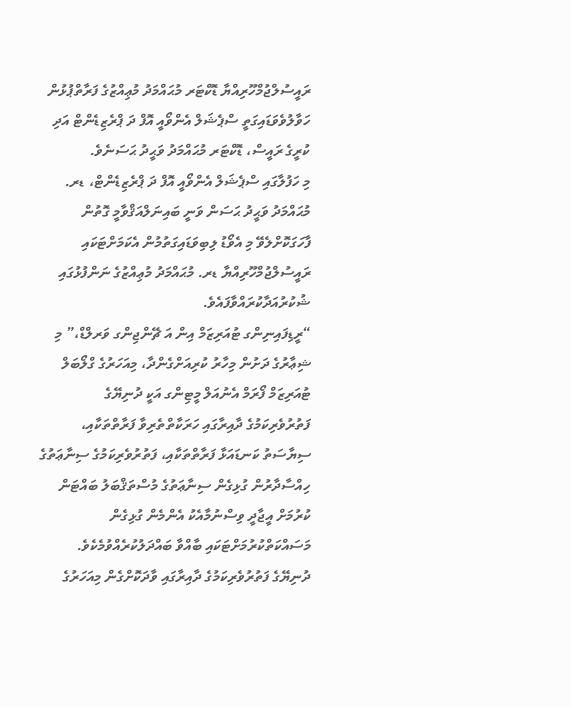ރައީސުލްޖުމްހޫރިއްޔާ ޑޮކްޓަރ މުޙައްމަދު މުޢިއްޒުގެ ފަރާތްޕުޅުން ހަވާލުވެވަޑައިގަތީ ސްޕެޝަލް އެންވޯއީ އޮފް ދަ ޕްރެޒިޑެންޓް އަދި ކުރީގެ ރައީސް، ޑޮކްޓަރ މުޙައްމަދު ވަޙީދު ޙަސަނެވެ.
މި ހަފުލާގައި ސްޕެޝަލް އެންވޯއީ އޮފް ދަ ޕްރެޒިޑެންޓް، ޑރ. މުޙައްމަދު ވަޙީދު ޙަސަން ވަނީ ބައިނަލްއަޤްވާމީ ގޮތުން ފާހަގަކޮށްލެވޭ މި އެވޯޑު ލިބިވަޑައިގަތުމުން އެކަމަށްޓަކައި ރައީސުލްޖުމްހޫރިއްޔާ ޑރ. މުޙައްމަދު މުޢިއްޒުގެ ނަންފުޅުގައި ޝުކުރުއަދާކުރައްވާފައެވެ.
“ރީޑިފައިނިންގ ޓުއަރިޒަމް އިން އަ ޗޭންޖިންގ ވަރލްޑް،” މި ޝިޢާރުގެ ދަށުން މިހާރު ކުރިއަށްގެންދާ، މިއަހަރުގެ ގްލޯބަލް ޓުއަރިޒަމް ފޯރަމް އެނުއަލް މީޓިންގ އަކީ ދުނިޔޭގެ ފަތުރުވެރިކަމުގެ ދާއިރާގައި ހަރަކާތްތެރިވާ ފަރާތްތަކާއި، ސިޔާސަތު ކަނޑައަޅާ ފަރާތްތަކާއި، ފަތުރުވެރިކަމުގެ ސިނާޢަތުގެ ހިއްސާދާރުން ގުޅިގެން ސިނާޢަތުގެ މުސްތަޤްބަލު ބައްޓަން ކުރުމަށް އީޖާދީ ވިސްނުމާއެކު އެންމެން ގުޅިގެން މަސައްކަތްކުރުމަށްޓަކައި ބާއްވާ ބައްދަލުކުރެއްވުމެކެވެ.
ދުނިޔޭގެ ފަތުރުވެރިކަމުގެ ދާއިރާގައި ވާދަކޮށްގެން މިއަހަރުގެ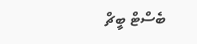ބެސްޓް ބީޗް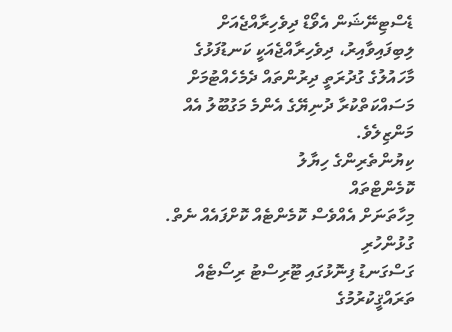ޑެސްޓިނޭޝަން އެވޯޑް ދިވެހިރާއްޖެއަށް ލިބިފައިވާއިރު، ދިވެހިރާއްޖެއަކީ ކަނޑުފަޅުގެ މާހައުލުގެ ގުދުރަތީ ދިރުންތައް ދެމެހެއްޓުމަށް މަސައްކަތްކުރާ ދުނިޔޭގެ އެންމެ މަގުބޫލު އެއް މަންޒިލެވެ.
ކިޔުންތެރިންގެ ހިޔާލު
ކޮމެންޓްތައް
މިހާތަނަށް އެއްވެސް ކޮމެންޓެއް ކޮށްފައެއް ނެތް.
ގުޅުންހުރި
ގަސްގަނޑު ފިނޮޅުގައި ޓޫރިސްޓު ރިސޯޓެއް ތަރައްޤީކުރުމުގެ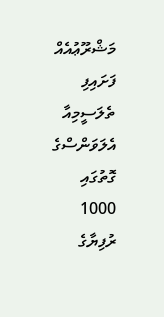މަޝްރޫޢުއެއް ފަށައިފި
ތެލަސީމިއާ އެލަވަންސްގެ ގޮތުގައި 1000 ރުފިޔާގެ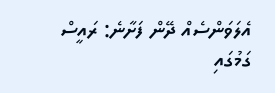އެލަވަންސެއް ދޭން ފަށާނެ: ރައީސް
ގަމުގައި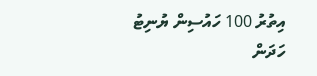އިތުރު 100 ހައުސިން ޔުނިޓު ހަދަން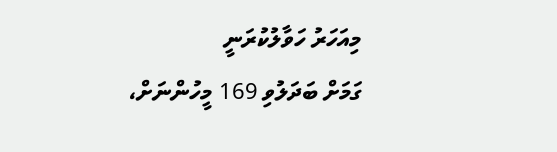މިއަހަރު ހަވާލުކުރަނީ
ގަމަށް ބަދަލުވި 169 މީހުންނަށް،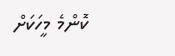ކޮންމެ މީހަކަށް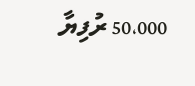50،000 ރުފިޔާ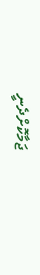ޖަމާކޮށްދެނީ